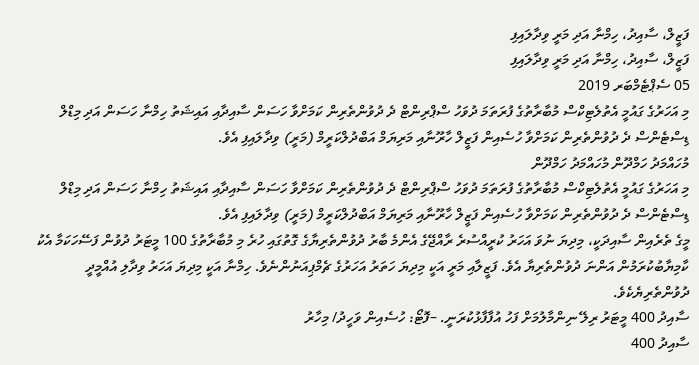ފަޒީލް، ސާއިދު، ހިމްނާ އަދި މަރީ ވިދާލައިފި
ފަޒީލް، ސާއިދު، ހިމްނާ އަދި މަރީ ވިދާލައިފި
05 ސެޕްޓެމްބަރ 2019
މި އަހަރުގެ ގައުމީ އެތުލެޓިކްސް މުބާރާތުގެ ފުރަތަމަ ދުވަހު ސްޕްރިންޓް ދެ ދުވުންތެރިން ކަމަށްވާ ހަސަން ސާއިދާއި އައިޝަތު ހިމްނާ ހަސަން އަދި މިޑްލް ޑިސްޓެންސް ދެ ދުވުންތެރިން ކަމަށްވާ ހުސެއިން ފަޒީލް ހާރޫނާއި މަރިޔަމް އަބްދުލްކަރީމް (މަރީ) ވިދާލައިފި އެވެ.
މުހައްމަދު ހަމްދޫން މުހައްމަދު ހަމްދޫން
މި އަހަރުގެ ގައުމީ އެތުލެޓިކްސް މުބާރާތުގެ ފުރަތަމަ ދުވަހު ސްޕްރިންޓް ދެ ދުވުންތެރިން ކަމަށްވާ ހަސަން ސާއިދާއި އައިޝަތު ހިމްނާ ހަސަން އަދި މިޑްލް ޑިސްޓެންސް ދެ ދުވުންތެރިން ކަމަށްވާ ހުސެއިން ފަޒީލް ހާރޫނާއި މަރިޔަމް އަބްދުލްކަރީމް (މަރީ) ވިދާލައިފި އެވެ.
މީގެ ތެރެއިން ސާއިދަކީ، މިދިޔަ ނުވަ އަހަރު ކުރީއްސުރެ ރާއްޖޭގެ އެންމެ ބާރު ދުވުންތެރިޔާގެ ގޮތުގައި ހުރެ މި މުބާރާތުގެ 100 މީޓަރު ދުވުން ފަސޭހަކަމާ އެކު ކާމިޔާބުކުރަމުން އަންނަ ދުވުންތެރިޔާ އެވެ. ފަޒީލާއި މަރީ އަކީ މިދިޔަ ހަތަރު އަހަރުގެ ޗެމްޕިއަނުންނެވެ. ހިމްނާ އަކީ މިދިޔަ އަހަރު ވިދާލި އުއްމީދީ ދުވުންތެރިޔެކެވެ.
ސާއިދު 400 މީޓަރު ރިލޭ ނިންމާލުމަށް ފަހު އުފާފާޅުކުރަނީ. –ފޮޓޯ: ހުސެއިން ވަހީދު/ މިހާރު
ސާއިދު 400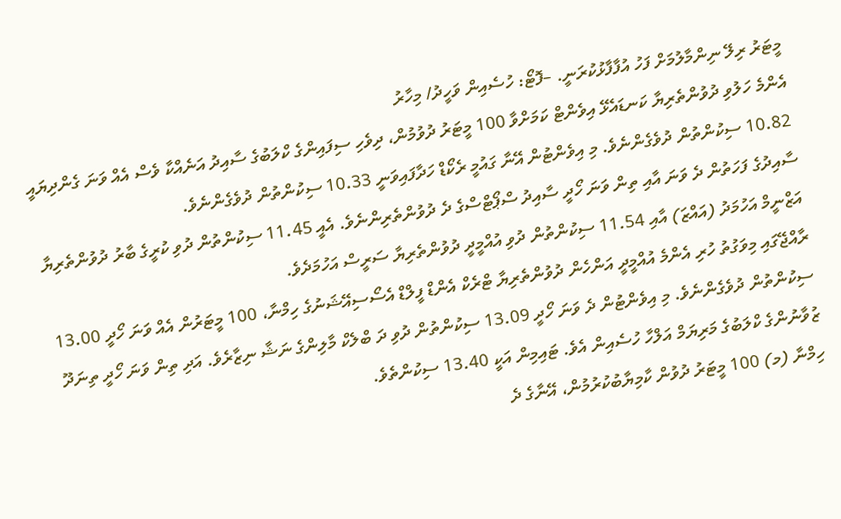މީޓަރު ރިލޭ ނިންމާލުމަށް ފަހު އުފާފާޅުކުރަނީ. –ފޮޓޯ: ހުސެއިން ވަހީދު/ މިހާރު
އެންމެ ހަލުވި ދުވުންތެރިޔާ ކަނޑައެޅޭ އިވެންޓް ކަމަށްވާ 100 މީޓަރު ދުވުމުން، ދިވެހި ސިފައިންގެ ކްލަބުގެ ސާއިދު އަނެއްކާ ވެސް އެއް ވަނަ ގެންދިޔައީ 10.82 ސިކުންތުން ދުވެގެންނެވެ. މި އިވެންޓުން އޭނާ ގައުމީ ރެކޯޑް ހަދާފައިވަނީ 10.33 ސިކުންތުން ދުވެގެންނެވެ.
ސާއިދުގެ ފަހަތުން ދެ ވަނަ އާއި ތިން ވަނަ ހޯދީ ސާއިދު ސްޕޯޓްސްގެ ދެ ދުވުންތެރިންނެވެ. އެއީ 11.45 ސިކުންތުން ދުވި ކުރީގެ ބާރު ދުވުންތެރިޔާ އަޒްނީމް އަހުމަދު (އައްޒަ) އާއި 11.54 ސިކުންތުން ދުވި އުއްމީދީ ދުވުންތެރިޔާ ސަރީސް އަހުމަދެވެ.
ރާއްޖޭގައި މިވަގުތު ހުރި އެންމެ އުއްމީދީ އަންހެން ދުވުންތެރިޔާ ޓްރެކް އެންޑް ފީލްޑް އެސޯސިއޭޝަނުގެ ހިމްނާ، 100 މީޓަރުން އެއް ވަނަ ހޯދީ 13.00 ސިކުންތުން ދުވެގެންނެވެ. މި އިވެންޓުން ދެ ވަނަ ހޯދީ 13.09 ސިކުންތުން ދުވި ދަ ބްލެކް މާލިންގެ ނަޝާ ނިޒާރެވެ. އަދި ތިން ވަނަ ހޯދީ ތިނަދޫ ޒުވާނުންގެ ކްލަބުގެ މަރިޔަމް އަލްހާ ހުސެއިން އެވެ. ޓައިމިން އަކީ 13.40 ސިކުންތެވެ.
ހިމްނާ (މ) 100 މީޓަރު ދުވުން ކާމިޔާބުކުރުމުން، އޭނާގެ ދެ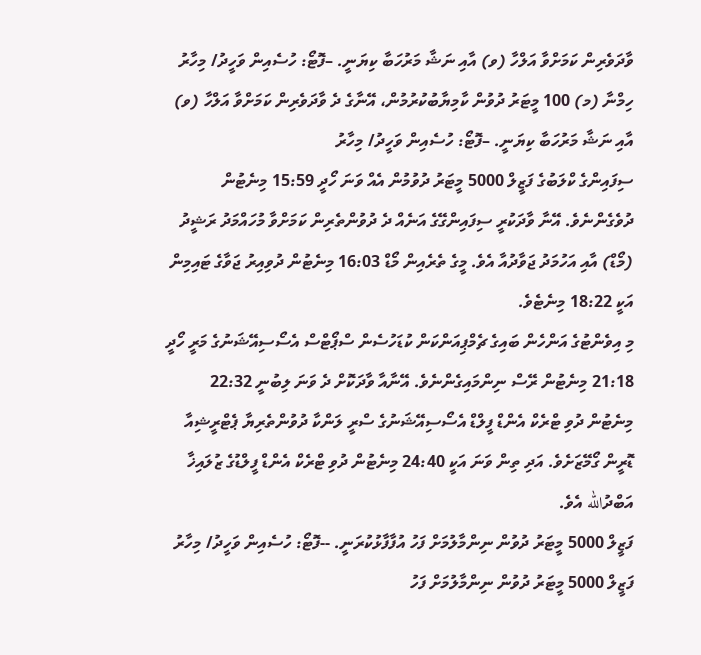ވާދަވެރިން ކަމަށްވާ އަލްހާ (ވ) އާއި ނަޝާ މަރުހަބާ ކިޔަނީ. –ފޮޓޯ: ހުސެއިން ވަހީދު/ މިހާރު
ހިމްނާ (މ) 100 މީޓަރު ދުވުން ކާމިޔާބުކުރުމުން، އޭނާގެ ދެ ވާދަވެރިން ކަމަށްވާ އަލްހާ (ވ) އާއި ނަޝާ މަރުހަބާ ކިޔަނީ. –ފޮޓޯ: ހުސެއިން ވަހީދު/ މިހާރު
ސިފައިންގެ ކްލަބުގެ ފަޒީލް 5000 މީޓަރު ދުވުމުން އެއް ވަނަ ހޯދީ 15:59 މިނެޓުން ދުވެގެންނެވެ. އޭނާ ވާދަކުރީ ސިފައިންގޭގެ އަނެއް ދެ ދުވުންތެރިން ކަމަށްވާ މުހައްމަދު ރަޝީދު (މޯޑް) އާއި އަހުމަދު ޖަވާދުއާ އެވެ. މީގެ ތެރެއިން މޯޑް 16:03 މިނެޓުން ދުވިއިރު ޖަވާގެ ޓައިމިން އަކީ 18:22 މިނެޓެވެ.
މި އިވެންޓުގެ އަންހެން ބައިގެ ޗެމްޕިއަންކަން ކުޑަހުސެން ސްޕޯޓްސް އެސޯސިއޭޝަނުގެ މަރީ ހޯދީ 21:18 މިނެޓުން ރޭސް ނިންމައިގެންނެވެ. އޭނާއާ ވާދަކޮށް ދެ ވަނަ ލިބުނީ 22:32 މިނެޓުން ދުވި ޓްރެކް އެންޑް ފީލްޑް އެސޯސިއޭޝަނުގެ ސްރީ ލަންކާ ދުވުންތެރިޔާ ޕެޓްރީޝިއާ ޑޮރީން ގޯމޭޒަށެވެ. އަދި ތިން ވަނަ އަކީ 24:40 މިނެޓުން ދުވި ޓްރެކް އެންޑް ފީލްޑުގެ ޒުލައިޚާ އަބްދުالله އެވެ.
ފަޒީލް 5000 މީޓަރު ދުވުން ނިންމާލުމަށް ފަހު އުފާފާޅުކުރަނީ. --ފޮޓޯ: ހުސެއިން ވަހީދު/ މިހާރު
ފަޒީލް 5000 މީޓަރު ދުވުން ނިންމާލުމަށް ފަހު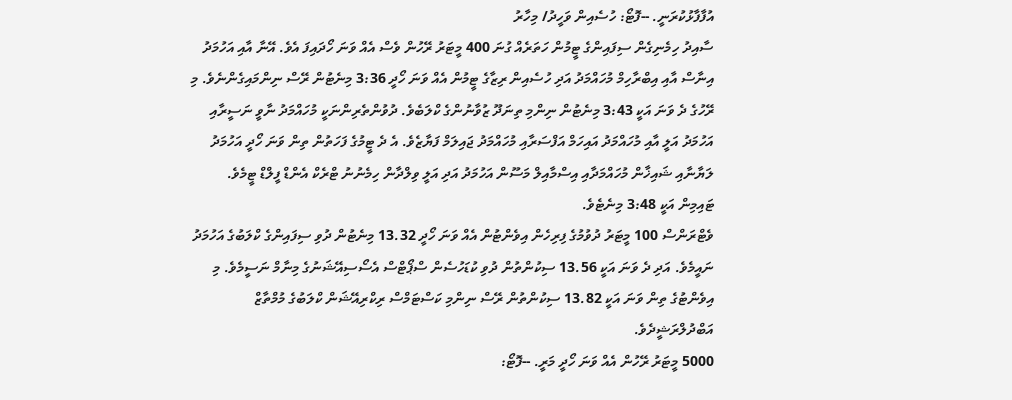އުފާފާޅުކުރަނީ. --ފޮޓޯ: ހުސެއިން ވަހީދު/ މިހާރު
ސާއިދު ހިމެނިގެން ސިފައިންގެ ޓީމުން ހަތަރެއް ގުނަ 400 މީޓަރު ރޭހުން ވެސް އެއް ވަނަ ހޯދައިފަ އެވެ. އޭނާ އާއި އަހުމަދު އިނާސް އާއި އިބްރާހިމް މުހައްމަދު އަދި ހުސެއިން ރިޒާގެ ޓީމުން އެއް ވަނަ ހޯދީ 3:36 މިނެޓުން ރޭސް ނިންމައިގެންނެވެ. މި ރޭހުގެ ދެ ވަނަ އަކީ 3:43 މިނެޓުން ނިންމި ތިނަދޫ ޒުވާނުންގެ ކްލަބެވެ. ދުވުންތެރިންނަކީ މުހައްމަދު ނާވީ ނަސީރާއި އަހުމަދު އަލީ އާއި މުހައްމަދު އައިހަމް އަފްސަރާއި މުހައްމަދު ޖައިލަމް ފަޔާޒެވެ. އެ ދެ ޓީމުގެ ފަހަތުން ތިން ވަނަ ހޯދީ އަހުމަދު ލަޔާނާއި ޝައިޚާން މުހައްމަދާއި އިސްމާއިލް މަސޫން އަހުމަދު އަދި އަލީ ވިލްދާން ހިމެނުނު ޓްރެކް އެންޑް ފީލްޑް ޓީމެވެ. ޓައިމިން އަކީ 3:48 މިނެޓެވެ.
ވެޓްރަންސް 100 މީޓަރު ދުވުމުގެ ފިރިހެން އިވެންޓުން އެއް ވަނަ ހޯދީ 13.32 މިނެޓުން ދުވި ސިފައިންގެ ކްލަބުގެ އަހުމަދު ނައީމެވެ. އަދި ދެ ވަނަ އަކީ 13.56 ސިކުންތުން ދުވި ކުޑަހުސެން ސްޕޯޓްސް އެސޯސިއޭޝަނުގެ މިނާމް ނަސީމެވެ. މި އިވެންޓުގެ ތިން ވަނަ އަކީ 13.82 ސިކުންތުން ރޭސް ނިންމި ކަސްޓަމްސް ރިކްރިއޭޝަން ކްލަބުގެ މުމްތާޒް އަބްދުލްރަޝީދެވެ.
5000 މީޓަރު ރޭހުން އެއް ވަނަ ހޯދީ މަރީ. --ފޮޓޯ: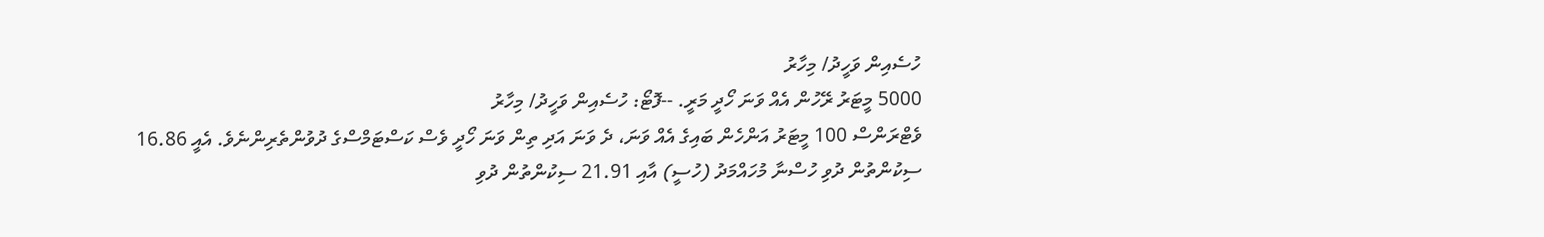ހުސެއިން ވަހީދު/ މިހާރު
5000 މީޓަރު ރޭހުން އެއް ވަނަ ހޯދީ މަރީ. --ފޮޓޯ: ހުސެއިން ވަހީދު/ މިހާރު
ވެޓްރަންސް 100 މީޓަރު އަންހެން ބައިގެ އެއް ވަނަ، ދެ ވަނަ އަދި ތިން ވަނަ ހޯދީ ވެސް ކަސްޓަމްސްގެ ދުވުންތެރިންނެވެ. އެއީ 16.86 ސިކުންތުން ދުވި ހުސްނާ މުހައްމަދު (ހުސީ) އާއި 21.91 ސިކުންތުން ދުވި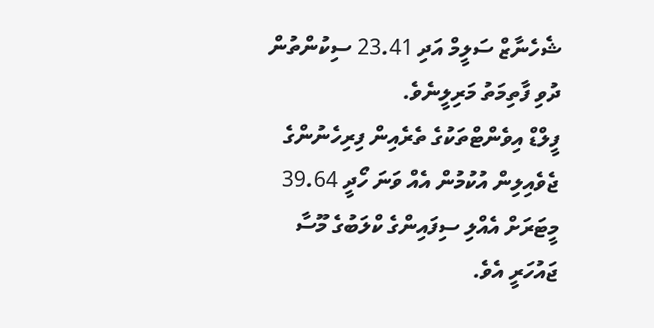ޝެހެނާޒް ސަލީމް އަދި 23.41 ސިކުންތުން ދުވި ފާތިމަތު މަރިލީނެވެ.
ފީލްޑް އިވެންޓްތަކުގެ ތެރެއިން ފިރިހެނުންގެ ޖެވެއިލިން އުކުމުން އެއް ވަނަ ހޯދީ 39.64 މީޓަރަށް އެއްލި ސިފައިންގެ ކްލަބުގެ މޫސާ ޖައުހަރީ އެވެ.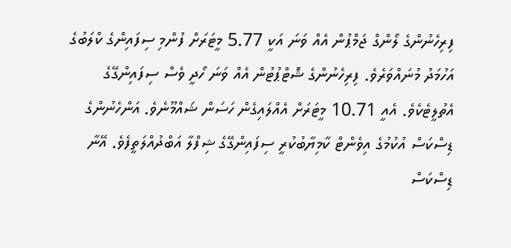ފިރިހެނުންގެ ލޯންގް ޖަމްޕުން އެއް ވަނަ އަކީ 5.77 މީޓަރަށް ފުންމި ސިފައިންގެ ކްލަބުގެ އަހުމަދު މުނައްވަރެވެ. ފިރިހެނުންގެ ޝޮޓްޕުޓުން އެއް ވަނަ ހޯދީ ވެސް ސިފައިންގޭގެ އެތުލީޓެކެވެ. އެއީ 10.71 މީޓަރަށް އެއްލައިގެން ހަސަން ޝައްމޫނެވެ. އަންހެނުންގެ ޑިސްކަސް އުކުމުގެ އިވެންޓް ކާމިޔާބުކުރީ ސިފައިންގޭގެ ޝިފްލާ އަބްދުއްލަތީފެވެ. އޭނާ ޑިސްކަސް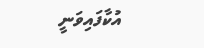އުކާފައިވަނީ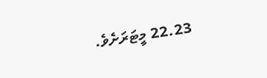22.23 މީޓަރަށެވެ.